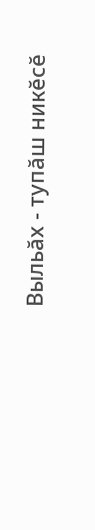Выльăх - тупăш никĕсĕ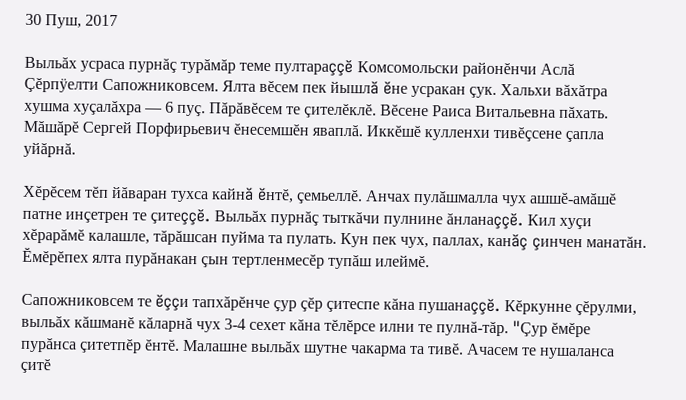30 Пуш, 2017

Выльăх усраса пурнăç турăмăр теме пултараççĕ Комсомольски районĕнчи Аслă Çĕрпÿелти Сапожниковсем. Ялта вĕсем пек йышлă ĕне усракан çук. Хальхи вăхăтра хушма хуçалăхра — 6 пуç. Пăрăвĕсем те çителĕклĕ. Вĕсене Раиса Витальевна пăхать. Мăшăрĕ Сергей Порфирьевич ĕнесемшĕн яваплă. Иккĕшĕ кулленхи тивĕçсене çапла уйăрнă.

Хĕрĕсем тĕп йăваран тухса кайнă ĕнтĕ, çемьеллĕ. Анчах пулăшмалла чух ашшĕ-амăшĕ патне инçетрен те çитеççĕ. Выльăх пурнăç тыткăчи пулнине ăнланаççĕ. Кил хуçи хĕрарăмĕ калашле, тăрăшсан пуйма та пулать. Кун пек чух, паллах, канăç çинчен манатăн. Ĕмĕрĕпех ялта пурăнакан çын тертленмесĕр тупăш илеймĕ.

Сапожниковсем те ĕççи тапхăрĕнче çур çĕр çитеспе кăна пушанаççĕ. Кĕркунне çĕрулми, выльăх кăшманĕ кăларнă чух 3-4 сехет кăна тĕлĕрсе илни те пулнă-тăр. "Çур ĕмĕре пурăнса çитетпĕр ĕнтĕ. Малашне выльăх шутне чакарма та тивĕ. Ачасем те нушаланса çитĕ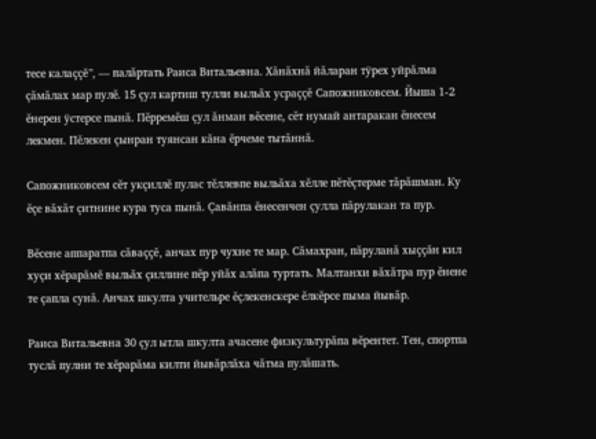тесе калаççĕ", — палăртать Раиса Витальевна. Хăнăхнă йăларан тÿрех уйрăлма çăмăлах мар пулĕ. 15 çул картиш тулли выльăх усраççĕ Сапожниковсем. Йыша 1-2 ĕнерен ÿстерсе пынă. Пĕрремĕш çул ăнман вĕсене, сĕт нумай антаракан ĕнесем лекмен. Пĕлекен çынран туянсан кăна ĕрчеме тытăннă.

Сапожниковсем сĕт укçиллĕ пулас тĕллевпе выльăха хĕлле пĕтĕçтерме тăрăшман. Ку ĕçе вăхăт çитнине кура туса пынă. Çавăнпа ĕнесенчен çулла пăрулакан та пур.

Вĕсене аппаратпа сăваççĕ, анчах пур чухне те мар. Сăмахран, пăруланă хыççăн кил хуçи хĕрарăмĕ выльăх çиллине пĕр уйăх алăпа туртать. Малтанхи вăхăтра пур ĕнене те çапла сунă. Анчах шкулта учительре ĕçлекенскере ĕлкĕрсе пыма йывăр.

Раиса Витальевна 30 çул ытла шкулта ачасене физкультурăпа вĕрентет. Тен, спортпа туслă пулни те хĕрарăма килти йывăрлăха чăтма пулăшать.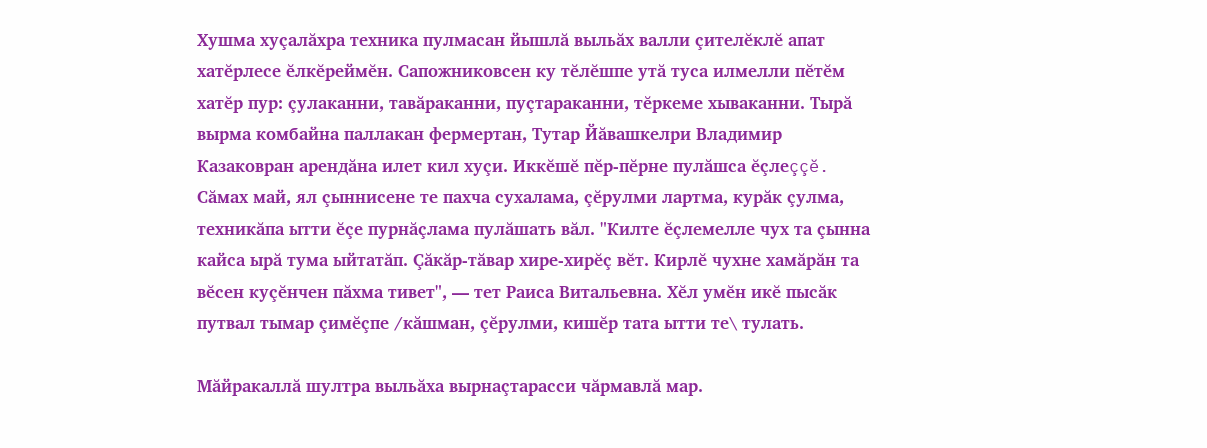Хушма хуçалăхра техника пулмасан йышлă выльăх валли çителĕклĕ апат хатĕрлесе ĕлкĕреймĕн. Сапожниковсен ку тĕлĕшпе утă туса илмелли пĕтĕм хатĕр пур: çулаканни, тавăраканни, пуçтараканни, тĕркеме хываканни. Тырă вырма комбайна паллакан фермертан, Тутар Йăвашкелри Владимир Казаковран арендăна илет кил хуçи. Иккĕшĕ пĕр-пĕрне пулăшса ĕçлеççĕ. Сăмах май, ял çыннисене те пахча сухалама, çĕрулми лартма, курăк çулма, техникăпа ытти ĕçе пурнăçлама пулăшать вăл. "Килте ĕçлемелле чух та çынна кайса ырă тума ыйтатăп. Çăкăр-тăвар хире-хирĕç вĕт. Кирлĕ чухне хамăрăн та вĕсен куçĕнчен пăхма тивет", — тет Раиса Витальевна. Хĕл умĕн икĕ пысăк путвал тымар çимĕçпе /кăшман, çĕрулми, кишĕр тата ытти те\ тулать.

Мăйракаллă шултра выльăха вырнаçтарасси чăрмавлă мар.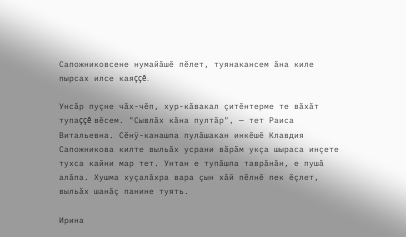Сапожниковсене нумайăшĕ пĕлет, туянакансем ăна киле пырсах илсе каяççĕ.

Унсăр пуçне чăх-чĕп, хур-кăвакал çитĕнтерме те вăхăт тупаççĕ вĕсем. "Сывлăх кăна пултăр", — тет Раиса Витальевна. Сĕнÿ-канашпа пулăшакан инкĕшĕ Клавдия Сапожникова килте выльăх усрани вăрăм укçа шыраса инçете тухса кайни мар тет. Унтан е тупăшпа таврăнăн, е пушă алăпа. Хушма хуçалăхра вара çын хăй пĕлнĕ пек ĕçлет, выльăх шанăç панине туять.

Ирина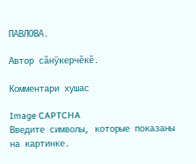ПАВЛОВА.

Автор сăнÿкерчĕкĕ.

Комментари хушас

Image CAPTCHA
Введите символы, которые показаны на картинке.